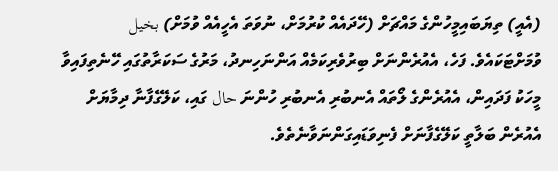(އެއީ) ތިޔަބައިމީހުންގެ މައްޗަށް (ހޭދައެއް ކުރުމަށް، ނުވަތަ އެހީއެއް ވުމަށް) بخيل ވުމަށްޓަކައެވެ. ފަހެ، އެއުރެންނަށް ބިރުވެރިކަމެއް އަންނަހިނދު، މަރުގެ ސަކަރާތުގައި ހޭނެތިފައިވާ މީހަކު ފަދައިން، އެއުރެންގެ ލޯތައް އެނބުރި އެނބުރި ހުންނަ حال ގައި، ކަލޭގެފާނާ ދިމާޔަށް އެއުރެން ބަލާތީ ކަލޭގެފާނަށް ފެނިވަޑައިގަންނަވާނެތެވެ.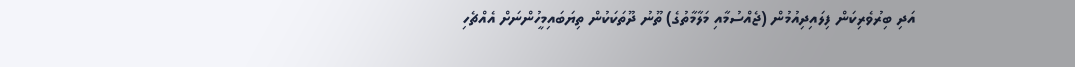އަދި ބިރުވެރިކަން ފިލައިދިއުމުން (ޖެއްސުމާއި މަލާމާތުގެ) ތޫނު ދޫތަކަކުން ތިޔަބައިމީހުންނަށް އެއްޗެހި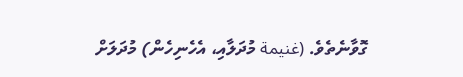ގޮވާނެތެވެ. (غنيمة މުދަލާއި، އެހެނިހެން) މުދަލަށް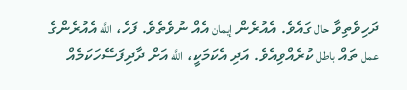ދަހިވެތިވާ حال ގައެވެ. އެއުރެން إيمان އެއް ނުވެތެވެ. ފަހެ، اللَّه އެއުރެންގެ عمل ތައް باطل ކުރެއްވިއެވެ. އަދި އެކަމަކީ، اللَّه އަށް ދާދިފަސޭހަކަމެއް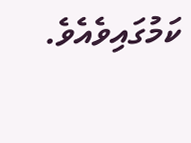ކަމުގައިވެއެވެ.